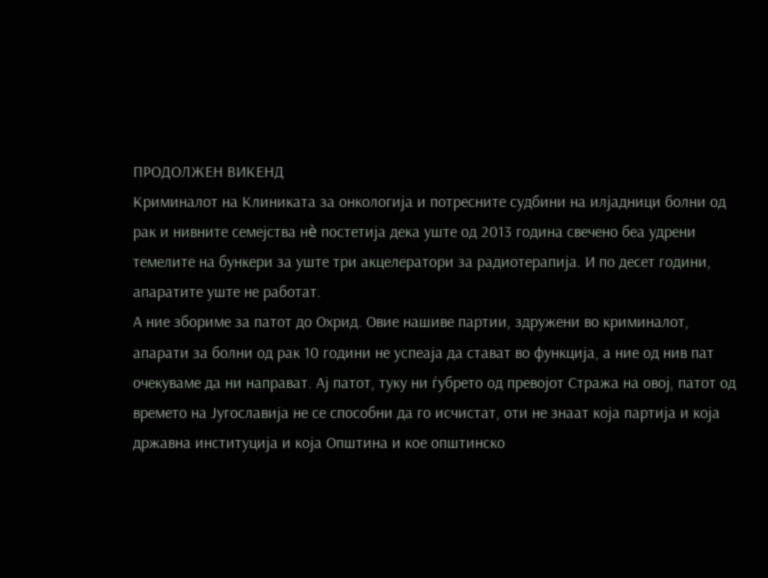ПРОДОЛЖЕН ВИКЕНД
Криминалот на Клиниката за онкологија и потресните судбини на илјадници болни од рак и нивните семејства нè постетија дека уште од 2013 година свечено беа удрени темелите на бункери за уште три акцелератори за радиотерапија. И по десет години, апаратите уште не работат.
А ние збориме за патот до Охрид. Овие нашиве партии, здружени во криминалот, апарати за болни од рак 10 години не успеаја да стават во функција, а ние од нив пат очекуваме да ни направат. Ај патот, туку ни ѓубрето од превојот Стража на овој, патот од времето на Југославија не се способни да го исчистат, оти не знаат која партија и која државна институција и која Општина и кое општинско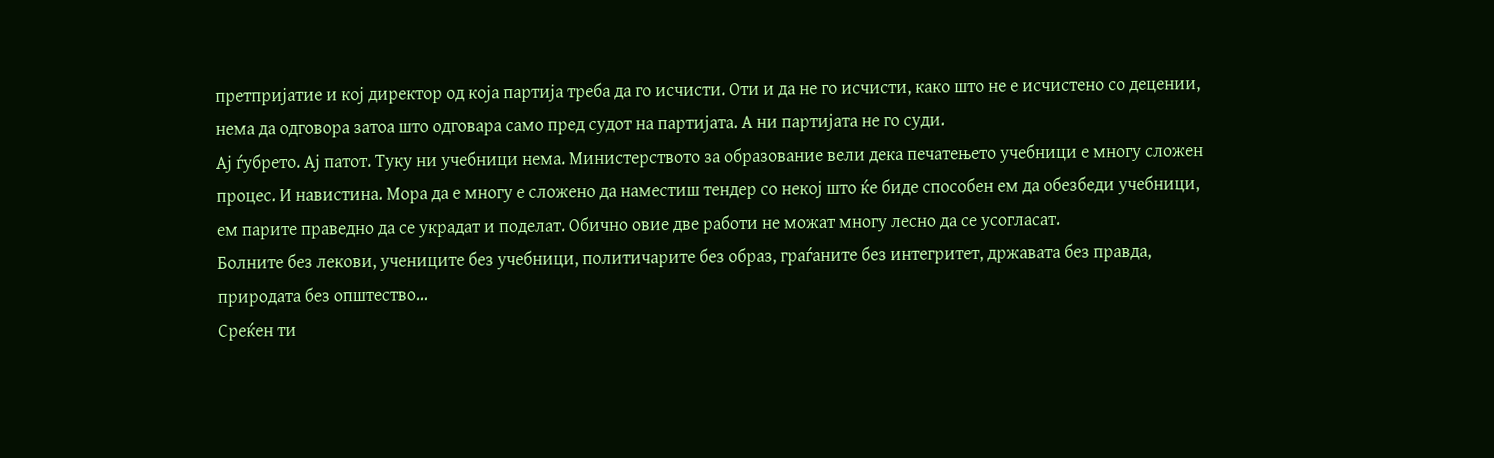претпријатие и кој директор од која партија треба да го исчисти. Оти и да не го исчисти, како што не е исчистено со децении, нема да одговора затоа што одговара само пред судот на партијата. А ни партијата не го суди.
Ај ѓубрето. Ај патот. Туку ни учебници нема. Министерството за образование вели дека печатењето учебници е многу сложен процес. И навистина. Мора да е многу е сложено да наместиш тендер со некој што ќе биде способен ем да обезбеди учебници, ем парите праведно да се украдат и поделат. Обично овие две работи не можат многу лесно да се усогласат.
Болните без лекови, учениците без учебници, политичарите без образ, граѓаните без интегритет, државата без правда, природата без општество…
Среќен ти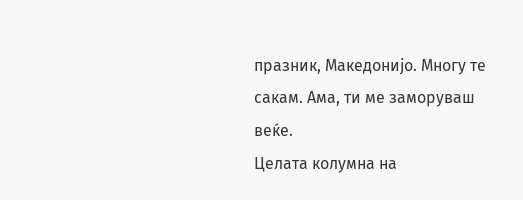празник, Македонијо. Многу те сакам. Ама, ти ме заморуваш веќе.
Целата колумна на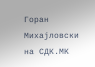Горан Михајловски на СДК.МК